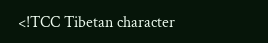<!TCC Tibetan character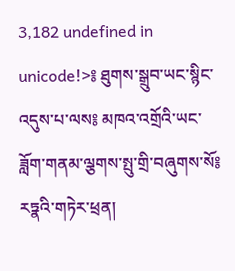3,182 undefined in unicode!>༔ ཐུགས་སྒྲུབ་ཡང་སྙིང་འདུས་པ་ལས༔ མཁའ་འགྲོའི་ཡང་ཟློག་གནམ་ལྕགས་སྤུ་གྲི་བཞུགས་སོ༔ རཏྣའི་གཏེར་ཕྲན།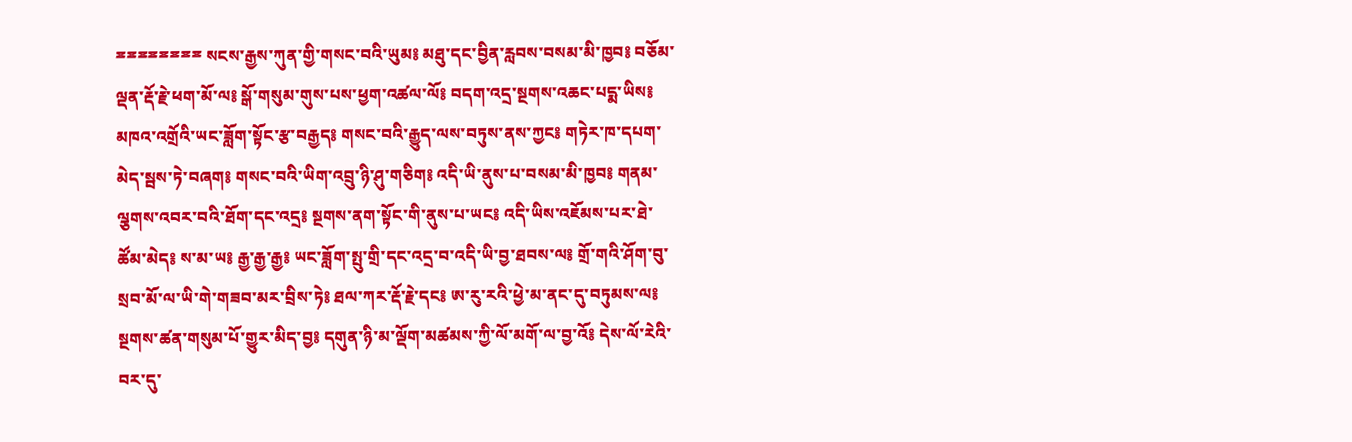ྈྈྈྈྈྈྈྈ སངས་རྒྱས་ཀུན་གྱི་གསང་བའི་ཡུམ༔ མཐུ་དང་བྱིན་རླབས་བསམ་མི་ཁྱབ༔ བཅོམ་ལྡན་རྡོ་རྗེ་ཕག་མོ་ལ༔ སྒོ་གསུམ་གུས་པས་ཕྱག་འཚལ་ལོ༔ བདག་འདྲ་སྔགས་འཆང་པདྨ་ཡིས༔ མཁའ་འགྲོའི་ཡང་ཟློག་སྟོང་རྩ་བརྒྱད༔ གསང་བའི་རྒྱུད་ལས་བཏུས་ནས་ཀྱང༔ གཏེར་ཁ་དཔག་མེད་སྦས་ཏེ་བཞག༔ གསང་བའི་ཡིག་འབྲུ་ཉི་ཤུ་གཅིག༔ འདི་ཡི་ནུས་པ་བསམ་མི་ཁྱབ༔ གནམ་ལྕགས་འབར་བའི་ཐོག་དང་འདྲ༔ སྔགས་ནག་སྟོང་གི་ནུས་པ་ཡང༔ འདི་ཡིས་འཇོམས་པར་ཐེ་ཚོམ་མེད༔ ས་མ་ཡ༔ རྒྱ་རྒྱ་རྒྱ༔ ཡང་ཟློག་སྤུ་གྲི་དང་འདྲ་བ་འདི་ཡི་བྱ་ཐབས་ལ༔ གྲོ་གའི་ཤོག་བུ་སྲབ་མོ་ལ་ཡི་གེ་གཟབ་མར་བྲིས་ཏེ༔ ཐལ་ཀར་རྡོ་རྗེ་དང༔ ཨ་རུ་རའི་ཕྱེ་མ་ནང་དུ་བཏུམས་ལ༔ སྔགས་ཚན་གསུམ་པོ་གྱུར་མིད་བྱ༔ དགུན་ཉི་མ་ལྡོག་མཚམས་ཀྱི་ལོ་མགོ་ལ་བྱ་འོ༔ དེས་ལོ་རེའི་བར་དུ་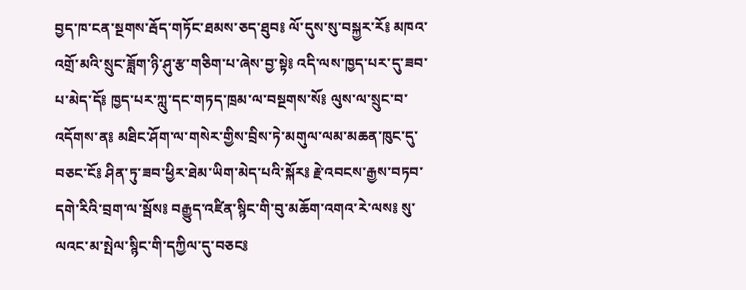བྱད་ཁ་ངན་སྔགས་རྦོད་གཏོང་ཐམས་ཅད་ཐུབ༔ ལོ་དུས་སུ་བསྐྱར་རོ༔ མཁའ་འགྲོ་མའི་སྲུང་ཟློག་ཉི་ཤུ་རྩ་གཅིག་པ་ཞེས་བྱ་སྟེ༔ འདི་ལས་ཁྱད་པར་དུ་ཟབ་པ་མེད་དོ༔ ཁྱད་པར་ཀླུ་དང་གཏད་ཁྲམ་ལ་བསྔགས་སོ༔ ལུས་ལ་སྲུང་བ་འདོགས་ན༔ མཐིང་ཤོག་ལ་གསེར་གྱིས་བྲིས་ཏེ་མགུལ་ལམ་མཆན་ཁུང་དུ་བཅང་ངོ༔ ཤིན་ཏུ་ཟབ་ཕྱིར་ཐེམ་ཡིག་མེད་པའི་སྐོར༔ རྗེ་འབངས་རྒྱས་བཏབ་དགེ་རིའི་བྲག་ལ་སྦོས༔ བརྒྱུད་འཛིན་སྙིང་གི་བུ་མཆོག་འགའ་རེ་ལས༔ སུ་ལའང་མ་སྤེལ་སྙིང་གི་དཀྱིལ་དུ་བཅང༔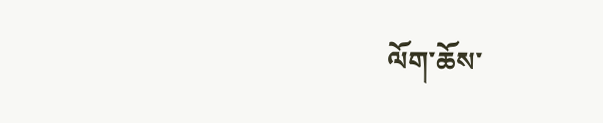ལོག་ཆོས་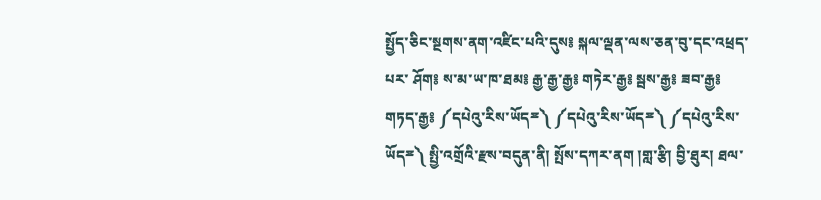སྤྱོད་ཅིང་སྔགས་ནག་འཛིང་པའི་དུས༔ སྐལ་ལྡན་ལས་ཅན་བུ་དང་འཕྲད་པར་ ཤོག༔ ས་མ་ཡ་ཁ་ཐམ༔ རྒྱ་རྒྱ་རྒྱ༔ གཏེར་རྒྱ༔ སྦས་རྒྱ༔ ཟབ་རྒྱ༔ གཏད་རྒྱ༔ ༼དཔེའུ་རིས་ཡོདྈ༽ ༼དཔེའུ་རིས་ཡོདྈ༽ ༼དཔེའུ་རིས་ཡོདྈ༽ སྤྱི་འགྲོའི་རྫས་བདུན་ནི། སྤོས་དཀར་ནག །གླ་རྩི། བྱི་ཐུར། ཐལ་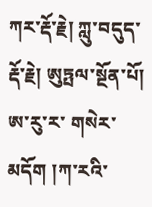ཀར་རྡོ་རྗེ། ཀླུ་བདུད་རྡོ་རྗེ། ཨུཏྤལ་སྔོན་པོ། ཨ་རུ་ར་ གསེར་མདོག །ཀ་རའི་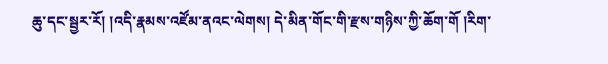ཆུ་དང་སྦྱར་རོ། །འདི་རྣམས་འཛོམ་ནའང་ལེགས། དེ་མིན་གོང་གི་རྫས་གཉིས་ཀྱི་ཆོག་གོ །རིག་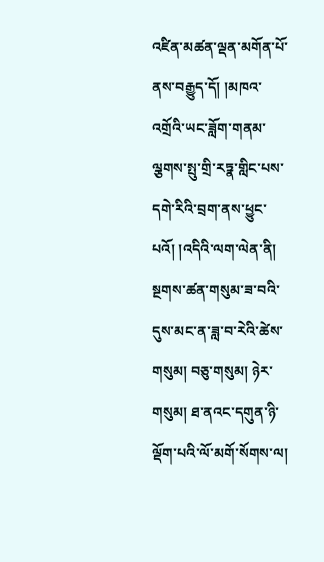འཛིན་མཚན་ལྡན་མགོན་པོ་ནས་བརྒྱུད་དོ། །མཁའ་འགྲོའི་ཡང་ཟློག་གནམ་ལྕགས་སྤུ་གྲི་རཏྣ་གླིང་པས་དགེ་རིའི་བྲག་ནས་ཕྱུང་པའོ། །འདིའི་ལག་ལེན་ནི། སྔགས་ཚན་གསུམ་ཟ་བའི་དུས་མང་ན་ཟླ་བ་རེའི་ཚེས་གསུམ། བཅུ་གསུམ། ཉེར་གསུམ། ཐ་ནའང་དགུན་ཉི་ལྡོག་པའི་ལོ་མགོ་སོགས་ལ།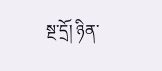སྔ་དྲོ། ཉིན་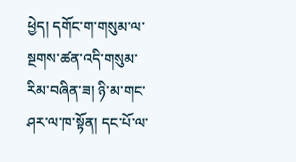ཕྱེད། དགོང་ག་གསུམ་ལ་སྔགས་ཚན་འདི་གསུམ་རིམ་བཞིན་ཟ། ཉི་མ་གང་ཤར་ལ་ཁ་སྟོན། དང་པོ་ལ་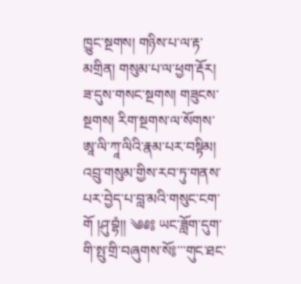ཁྱུང་སྔགས། གཉིས་པ་ལ་རྟ་མགྲིན། གསུམ་པ་ལ་ཕྱག་རྡོར། ཟ་དུས་གསང་སྔགས། གཟུངས་སྔགས། རིག་སྔགས་ལ་སོགས་ཨཱ་ལི་ཀཱ་ལིའི་རྣམ་པར་བསྟིམ། འབྲུ་གསུམ་གྱིས་རབ་ཏུ་གནས་པར་བྱེད་པ་བླ་མའི་གསུང་ངག་གོ །ཤུ་བྷཾ།། ༄༅༔ ཡང་ཟློག་དུག་གི་སྤུ་གྲི་བཞུགས་སོ༔་་་གུང་ཐང་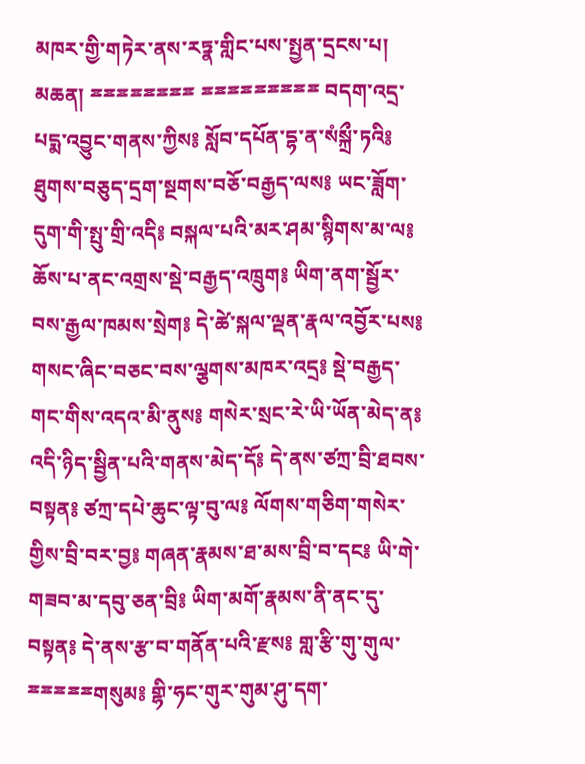མཁར་གྱི་གཏེར་ནས་རཏྣ་གླིང་པས་སྤྱན་དྲངས་པ། མཆན། ྈྈྈྈྈྈྈྈ ྈྈྈྈྈྈྈྈྈ བདག་འདྲ་པདྨ་འབྱུང་གནས་ཀྱིས༔ སློབ་དཔོན་དྷ་ན་སཾསྐྲྀ་ཏའི༔ ཐུགས་བཅུད་དྲག་སྔགས་བཅོ་བརྒྱད་ལས༔ ཡང་ཟློག་དུག་གི་སྤུ་གྲི་འདི༔ བསྐལ་པའི་མར་ཤམ་སྙིགས་མ་ལ༔ ཆོས་པ་ནང་འགྲས་སྡེ་བརྒྱད་འཁྲུག༔ ཡིག་ནག་སྦྱོར་བས་རྒྱལ་ཁམས་སྲེག༔ དེ་ཚེ་སྐལ་ལྡན་རྣལ་འབྱོར་པས༔ གསང་ཞིང་བཅང་བས་ལྕགས་མཁར་འདྲ༔ སྡེ་བརྒྱད་གང་གིས་འདའ་མི་ནུས༔ གསེར་སྲང་རེ་ཡི་ཡོན་མེད་ན༔ འདི་ཉིད་སྦྱིན་པའི་གནས་མེད་དོ༔ དེ་ནས་ཙཀྲ་བྲི་ཐབས་བསྟན༔ ཙཀྲ་དཔེ་ཆུང་ལྟ་བུ་ལ༔ ལོགས་གཅིག་གསེར་གྱིས་བྲི་བར་བྱ༔ གཞན་རྣམས་ཐ་མས་བྲི་བ་དང༔ ཡི་གེ་གཟབ་མ་དབུ་ཅན་བྲི༔ ཡིག་མགོ་རྣམས་ནི་ནང་དུ་བསྟན༔ དེ་ནས་རྩ་བ་གནོན་པའི་རྫས༔ གླ་རྩི་གུ་གུལ་ྈྈྈྈྈགསུམ༔ གྷི་ཧང་གུར་གུམ་ཤུ་དག་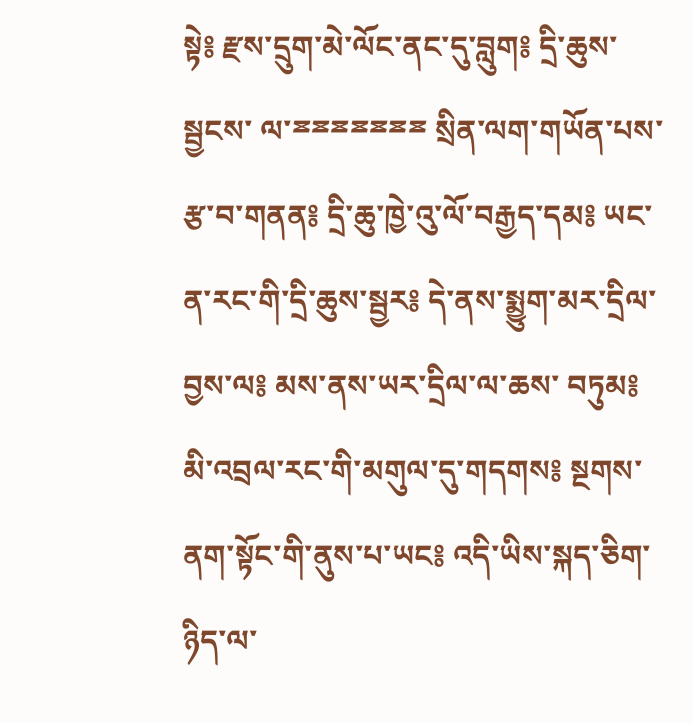སྟེ༔ རྫས་དྲུག་མེ་ལོང་ནང་དུ་བླུག༔ དྲི་ཆུས་སྦྱངས་ ལ་ྈྈྈྈྈྈྈ སྲིན་ལག་གཡོན་པས་རྩ་བ་གནན༔ དྲི་ཆུ་ཁྱེ་འུ་ལོ་བརྒྱད་དམ༔ ཡང་ན་རང་གི་དྲི་ཆུས་སྦྱར༔ དེ་ནས་སྨྱུག་མར་དྲིལ་བྱས་ལ༔ མས་ནས་ཡར་དྲིལ་ལ་ཆས་ བཏུམ༔ མི་འབྲལ་རང་གི་མགུལ་དུ་གདགས༔ སྔགས་ནག་སྟོང་གི་ནུས་པ་ཡང༔ འདི་ཡིས་སྐད་ཅིག་ཉིད་ལ་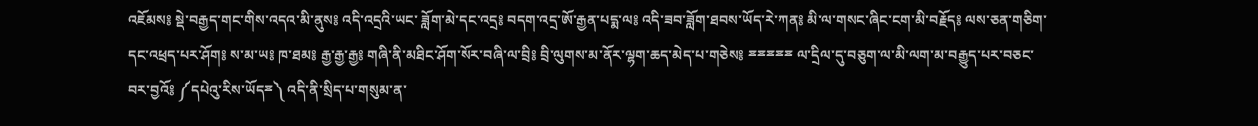འཇོམས༔ སྡེ་བརྒྱད་གང་གིས་འདའ་མི་ནུས༔ འདི་འདྲའི་ཡང་ ཟློག་མེ་དང་འདྲ༔ བདག་འདྲ་ཨོ་རྒྱན་པདྨ་ལ༔ འདི་ཟབ་ཟློག་ཐབས་ཡོད་རེ་ཀན༔ མི་ལ་གསང་ཞིང་ངག་མི་བརྗོད༔ ལས་ཅན་གཅིག་དང་འཕྲད་པར་ཤོག༔ ས་མ་ཡ༔ ཁ་ཐམ༔ རྒྱ་རྒྱ་རྒྱ༔ གཞི་ནི་མཐིང་ཤོག་སོར་བཞི་ལ་བྲི༔ བྲི་ལུགས་མ་ནོར་ལྷག་ཆད་མེད་པ་གཅེས༔ ྈྈྈྈྈ ལ་དྲིལ་དུ་བཅུག་ལ་མི་ལག་མ་བརྒྱུད་པར་བཅང་བར་བྱའོ༔ ༼དཔེའུ་རིས་ཡོདྈ༽ འདི་ནི་སྲིད་པ་གསུམ་ན་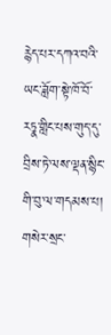རྙེད་པར་དཀའ་བའི་ཡང་ཟློག་སྟེ་ཁོ་བོ་རཏྣ་གླིང་པས་གུད་དུ་བྲིས་ཏེ་ལས་ལྡན་སྙིང་གི་བུ་ལ་གདམས་པ། གསེར་སྲང་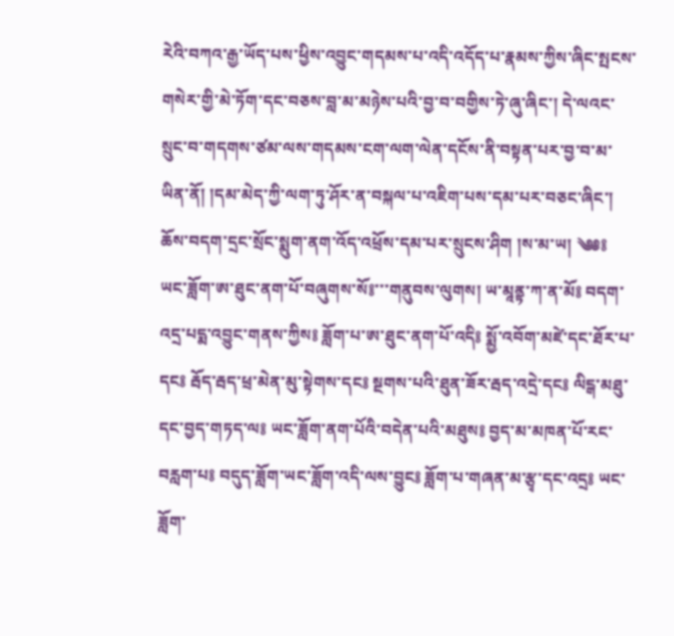རེའི་བཀའ་རྒྱ་ཡོད་པས་ཕྱིས་འབྱུང་གདམས་པ་འདི་འདོད་པ་རྣམས་ཀྱིས་ཞིང་སྤངས་གསེར་གྱི་མེ་ཏོག་དང་བཅས་བླ་མ་མཉེས་པའི་བྱ་བ་བགྱིས་ཏེ་ཞུ་ཞིང་། དེ་ལའང་སྲུང་བ་གདགས་ཙམ་ལས་གདམས་ངག་ལག་ལེན་དངོས་ནི་བསྟན་པར་བྱ་བ་མ་ཡིན་ནོ། །དམ་མེད་ཀྱི་ལག་ཏུ་ཤོར་ན་བསྐལ་པ་འཇིག་པས་དམ་པར་བཅང་ཞིང་། ཆོས་བདག་དྲང་སྲོང་སྨུག་ནག་འོད་འཕྲོས་དམ་པར་སྲུངས་ཤིག །ས་མ་ཡ། ༄༅༔ ཡང་ཟློག་ཨ་ཐུང་ནག་པོ་བཞུགས་སོ༔་་་གནུབས་ལུགས། ཡ་མཱནྟ་ཀ་ན་མོ༔ བདག་འདྲ་པདྨ་འབྱུང་གནས་ཀྱིས༔ ཟློག་པ་ཨ་ཐུང་ནག་པོ་འདི༔ སྨྱོ་འབོག་མཛེ་དང་ཐོར་པ་དང༔ རྦོད་རྦད་ཕྲ་མེན་མུ་སྟེགས་དང༔ སྔགས་པའི་ཐུན་ཟོར་རྦད་འདྲེ་དང༔ ལིངྒ་མཐུ་དང་བྱད་གཏད་ལ༔ ཡང་ཟློག་ནག་པོའི་བདེན་པའི་མཐུས༔ བྱད་མ་མཁན་པོ་རང་བརླག་པ༔ བདུད་ཟློག་ཡང་ཟློག་འདི་ལས་བྱུང༔ ཟློག་པ་གཞན་མ་རྩྭ་དང་འདྲ༔ ཡང་ཟློག་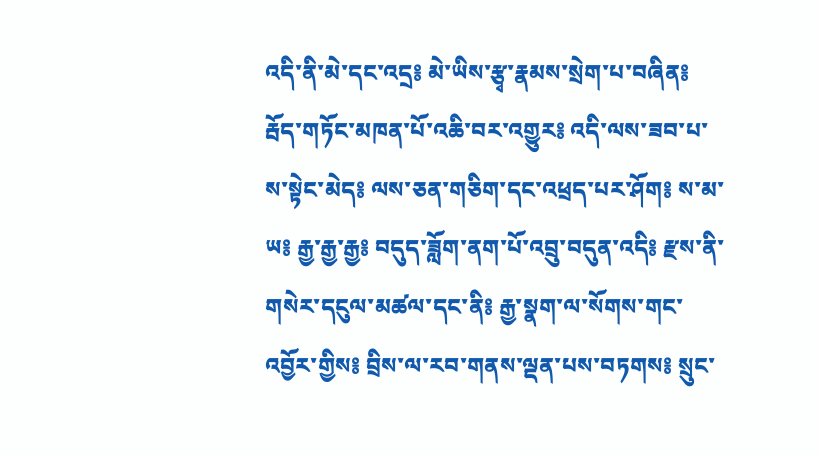འདི་ནི་མེ་དང་འདྲ༔ མེ་ཡིས་རྩྭ་རྣམས་སྲེག་པ་བཞིན༔ རྦོད་གཏོང་མཁན་པོ་འཆི་བར་འགྱུར༔ འདི་ལས་ཟབ་པ་ས་སྟེང་མེད༔ ལས་ཅན་གཅིག་དང་འཕྲད་པར་ཤོག༔ ས་མ་ཡ༔ རྒྱ་རྒྱ་རྒྱ༔ བདུད་ཟློག་ནག་པོ་འབྲུ་བདུན་འདི༔ རྫས་ནི་གསེར་དངུལ་མཚལ་དང་ནི༔ རྒྱ་སྣག་ལ་སོགས་གང་འབྱོར་གྱིས༔ བྲིས་ལ་རབ་གནས་ལྡན་པས་བཏགས༔ སྲུང་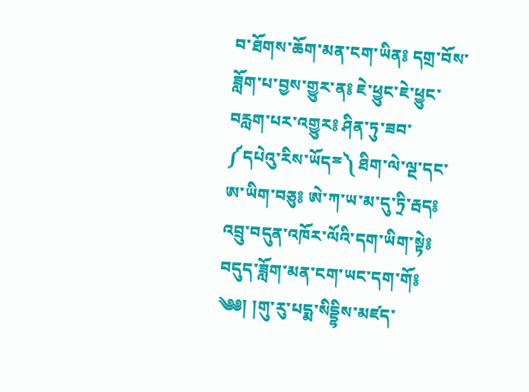བ་ཐོགས་ཆོག་མན་ངག་ཡིན༔ དགྲ་བོས་ཟློག་པ་བྱས་གྱུར་ན༔ ཇེ་ཕྱུང་ཇེ་ཕྱུང་བརླག་པར་འགྱུར༔ ཤིན་ཏུ་ཟབ་ ༼དཔེའུ་རིས་ཡོདྈ༽ ཐིག་ལེ་ལྔ་དང་ཨ་ཡིག་བཅུ༔ ཨེ་ཀ་ཡ་མ་དུ་ཏྲི་རྦད༔ འབྲུ་བདུན་འཁོར་ལོའི་དག་ཡིག་སྟེ༔ བདུད་ཟློག་མན་ངག་ཡང་དག་གོ༔ ༄༅། །གུ་རུ་པདྨ་སིདྡྷིས་མཛད་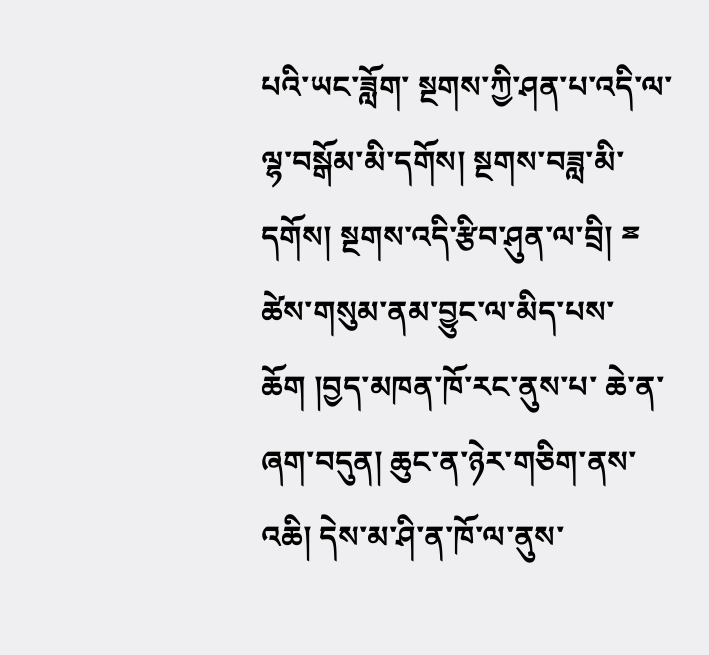པའི་ཡང་ཟློག་ སྔགས་ཀྱི་ཤན་པ་འདི་ལ་ལྷ་བསྒོམ་མི་དགོས། སྔགས་བཟླ་མི་དགོས། སྔགས་འདི་རྩིབ་ཤུན་ལ་བྲི། ྈ ཚེས་གསུམ་ནམ་བྱུང་ལ་མིད་པས་ཆོག །བྱད་མཁན་ཁོ་རང་ནུས་པ་ ཆེ་ན་ཞག་བདུན། ཆུང་ན་ཉེར་གཅིག་ནས་འཆི། དེས་མ་ཤི་ན་ཁོ་ལ་ནུས་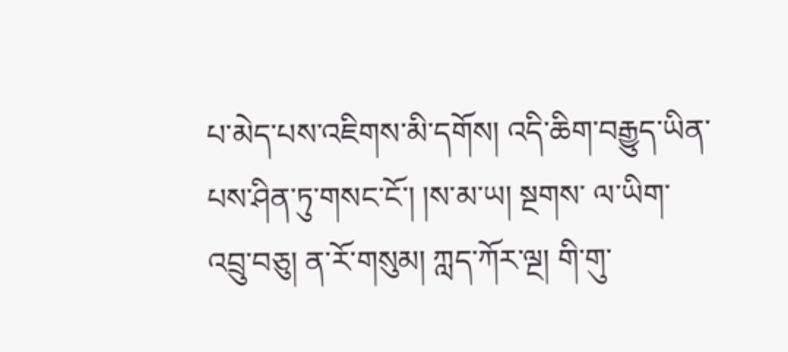པ་མེད་པས་འཇིགས་མི་དགོས། འདི་ཆིག་བརྒྱུད་ཡིན་པས་ཤིན་ཏུ་གསང་ངོ་། །ས་མ་ཡ། སྔགས་ ལ་ཡིག་འབྲུ་བཅུ། ན་རོ་གསུམ། ཀླད་ཀོར་ལྔ། གི་གུ་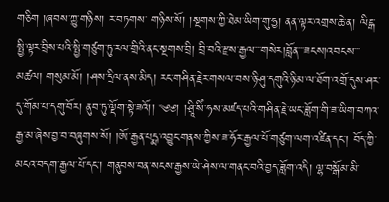གཅིག །ཞབས་ཀྱུ་གཉིས། ར་བཏགས་ གཉིས་སོ། །སྔགས་ཀྱི་ཐེམ་ཡིག་གུ་ཧྱ། ནན་ལྟར་འགྲས་ཆེ་ན། ལིངྒ་ སྤྱི་ལྟར་བྲིས་པའི་སྤྱི་གཙུག་ཏུ་རལ་གྲིའི་ནང་སྔགས་བྲི། བྲི་བའི་རྫས་རྒྱལ་་་གསེར།བློན་་་ཟངས།འབངས་་་མཚལ། གསུམ་མོ། །ཤས་དྲིལ་ནས་མིད། རང་གཤིན་རྗེར་གསལ་བས་ཉི་ཤུ་དགུའི་ཉི་མ་ལ་ཐོག་འགྲོ་དུས་ཤར་དུ་གོམ་པ་དགུ་བོར། ནུབ་ཏུ་ལྡོག་སྟེ་ཟའོ།། ༄༅། །ཤྲཱི་སིཾ་ཧས་མཛད་པའི་གཤིན་རྗེ་ཡང་ཟློག་གི་ཟ་ཡིག་བཀའ་རྒྱ་མ་ཞེས་བྱ་བ་བཞུགས་སོ། །ཨོ་རྒྱན་པདྨ་འབྱུང་གནས་ཀྱིས་ཟ་ཧོར་རྒྱལ་པོ་གཙུག་ལག་འཛིན་དང་། བོད་ཀྱི་མངའ་བདག་རྒྱལ་པོ་དང་། གནུབས་བན་སངས་རྒྱས་ཡེ་ཤེས་ལ་གནང་བའི་བྱད་ཟློག་འདི། ལྷ་བསྒོམ་མི་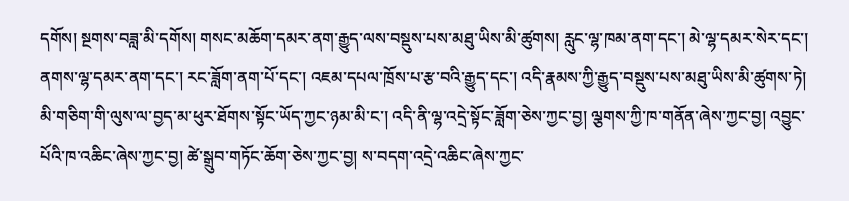དགོས། སྔགས་བཟླ་མི་དགོས། གསང་མཆོག་དམར་ནག་རྒྱུད་ལས་བསྡུས་པས་མཐུ་ཡིས་མི་ཚུགས། རླུང་ལྷ་ཁམ་ནག་དང་། མེ་ལྷ་དམར་སེར་དང་། ནགས་ལྷ་དམར་ནག་དང་། རང་ཟློག་ནག་པོ་དང་། འཇམ་དཔལ་ཁྲོས་པ་རྩ་བའི་རྒྱུད་དང་། འདི་རྣམས་ཀྱི་རྒྱུད་བསྡུས་པས་མཐུ་ཡིས་མི་ཚུགས་ཏེ། མི་གཅིག་གི་ལུས་ལ་བྱད་མ་ཕུར་ཐོགས་སྟོང་ཡོད་ཀྱང་ཉམ་མི་ང་། འདི་ནི་ལྷ་འདྲེ་སྟོང་ཟློག་ཅེས་ཀྱང་བྱ། ལྕགས་ཀྱི་ཁ་གནོན་ཞེས་ཀྱང་བྱ། འབྱུང་པོའི་ཁ་འཆིང་ཞེས་ཀྱང་བྱ། ཚེ་སྒྲུབ་གཏོང་ཆོག་ཅེས་ཀྱང་བྱ། ས་བདག་འདྲེ་འཆིང་ཞེས་ཀྱང་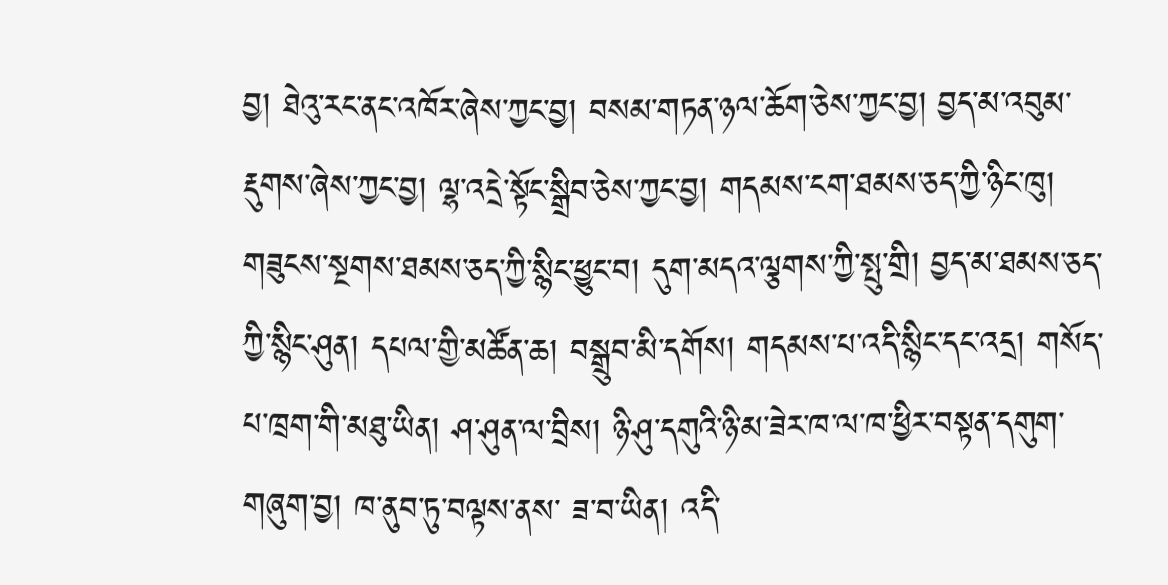བྱ། ཐེའུ་རང་ནང་འཁོར་ཞེས་ཀྱང་བྱ། བསམ་གཏན་ཉལ་ཆོག་ཅེས་ཀྱང་བྱ། བྱད་མ་འབུམ་རྡུགས་ཞེས་ཀྱང་བྱ། ལྷ་འདྲེ་སྟོང་སྒྲིབ་ཅེས་ཀྱང་བྱ། གདམས་ངག་ཐམས་ཅད་ཀྱི་ཉིང་ཁུ། གཟུངས་སྔགས་ཐམས་ཅད་ཀྱི་སྙིང་ཕྱུང་བ། དུག་མདའ་ལྕགས་ཀྱི་སྤུ་གྲི། བྱད་མ་ཐམས་ཅད་ཀྱི་སྙིང་ཤུན། དཔལ་གྱི་མཚོན་ཆ། བསྒྲུབ་མི་དགོས། གདམས་པ་འདི་སྙིང་དང་འདྲ། གསོད་པ་ཁྲག་གི་མཐུ་ཡིན། ཤ་ཤུན་ལ་བྲིས། ཉི་ཤུ་དགུའི་ཉི་མ་ཟེར་ཁ་ལ་ཁ་ཕྱིར་བསྟན་དགུག་གཞུག་བྱ། ཁ་ནུབ་ཏུ་བལྟས་ནས་ ཟ་བ་ཡིན། འདི་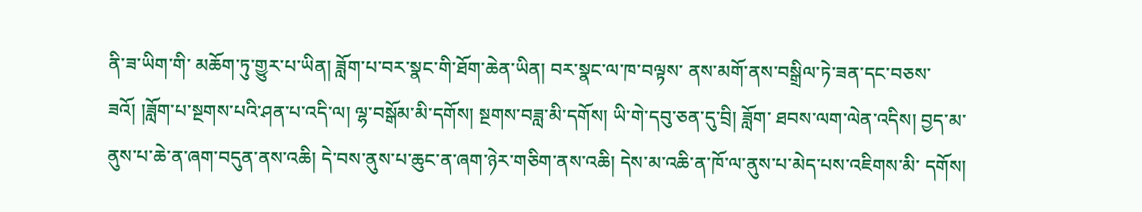ནི་ཟ་ཡིག་གི་ མཆོག་ཏུ་གྱུར་པ་ཡིན། ཟློག་པ་བར་སྣང་གི་ཐོག་ཆེན་ཡིན། བར་སྣང་ལ་ཁ་བལྟས་ ནས་མགོ་ནས་བསྒྲིལ་ཏེ་ཟན་དང་བཅས་ཟའོ། །ཟློག་པ་སྔགས་པའི་ཤན་པ་འདི་ལ། ལྷ་བསྒོམ་མི་དགོས། སྔགས་བཟླ་མི་དགོས། ཡི་གེ་དབུ་ཅན་དུ་བྲི། ཟློག་ ཐབས་ལག་ལེན་འདིས། བྱད་མ་ནུས་པ་ཆེ་ན་ཞག་བདུན་ནས་འཆི། དེ་བས་ནུས་པ་ཆུང་ན་ཞག་ཉེར་གཅིག་ནས་འཆི། དེས་མ་འཆི་ན་ཁོ་ལ་ནུས་པ་མེད་པས་འཇིགས་མི་ དགོས།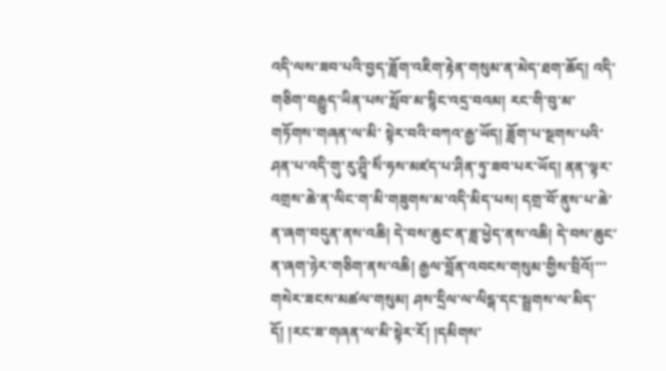འདི་ལས་ཟབ་པའི་བྱད་ཟློག་འཇིག་རྟེན་གསུམ་ན་མེད་ཐག་ཆོད། འདི་གཅིག་བརྒྱུད་ཡིན་པས་སློབ་མ་སྙིང་འདྲ་བའམ། རང་གི་བུ་མ་གཏོགས་གཞན་ལ་མི་ སྟེར་བའི་བཀའ་རྒྱ་ཡོད། ཟློག་པ་སྔགས་པའི་ཤན་པ་འདི་གུ་རུ་ཤྲཱི་སིཾ་ཧས་མཛད་པ་ཤིན་ཏུ་ཟབ་པར་ཡོད། ནན་ལྟར་འགྲས་ཆེ་ན་ལིང་ག་མི་གཟུགས་མ་འདི་མིད་པས། དགྲ་བོ་ནུས་པ་ཆེ་ན་ཞག་བདུན་ནས་འཆི། དེ་བས་ཆུང་ན་ཟླ་ཕྱེད་ནས་འཆི། དེ་བས་ཆུང་ན་ཞག་ཉེར་གཅིག་ནས་འཆི། རྒྱལ་བློན་འབངས་གསུམ་གྱིས་བྲིའོ།་་་གསེར་ཟངས་མཚལ་གསུམ། ཤས་དྲིལ་ལ་ལིངྒ་དང་སྦྲགས་ལ་མིད་དོ། །རང་ཟ་གཞན་ལ་མི་སྟེར་རོ། །དམིགས་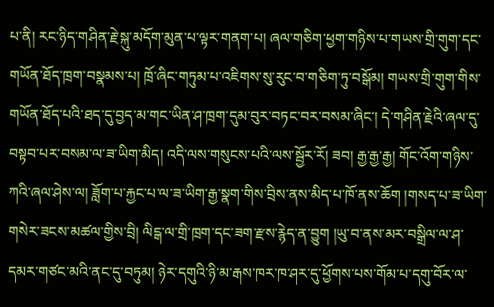པ་ནི། རང་ཉིད་གཤིན་རྗེ་སྐུ་མདོག་མུན་པ་ལྟར་གནག་པ། ཞལ་གཅིག་ཕྱག་གཉིས་པ་གཡས་གྲི་གུག་དང་གཡོན་ཐོད་ཁྲག་བསྣམས་པ། ཁྲོ་ཞིང་གཏུམ་པ་འཇིགས་སུ་རུང་བ་གཅིག་ཏུ་བསྒོམ། གཡས་གྲི་གུག་གིས་གཡོན་ཐོད་པའི་ཐད་དུ་བྱད་མ་གང་ཡིན་ཤ་ཁྲག་དུམ་བུར་བཏང་བར་བསམ་ཞིང་། དེ་གཤིན་རྗེའི་ཞལ་དུ་བསྟབ་པར་བསམ་ལ་ཟ་ཡིག་མིད། འདི་ལས་གསུངས་པའི་ལས་སྦྱོར་རོ། ཟབ། རྒྱ་རྒྱ་རྒྱ། གོང་འོག་གཉིས་ཀའི་ཞལ་ཤེས་ལ། ཟློག་པ་རྐྱང་པ་ལ་ཟ་ཡིག་རྒྱ་སྣག་གིས་བྲིས་ནས་མིད་པ་ཁོ་ནས་ཆོག །གསད་པ་ཟ་ཡིག་གསེར་ཟངས་མཚལ་གྱིས་བྲི། ལིངྒ་ལ་གྲི་ཁྲག་དང་ཟག་རྫས་རྙེད་ན་བྱུག །ཡུ་བ་ནས་མར་བསྒྲིལ་ལ་ཤ་དམར་གཙང་མའི་ནང་དུ་བཏུམ། ཉེར་དགུའི་ཉི་མ་རྒས་ཁར་ཁ་ཤར་དུ་ཕྱོགས་པས་གོམ་པ་དགུ་བོར་ལ་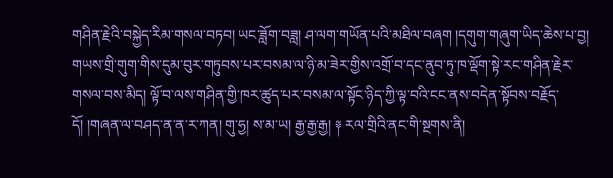གཤིན་རྗེའི་བསྐྱེད་རིམ་གསལ་བཏབ། ཡང་ཟློག་བཟླ། ཤ་ལག་གཡོན་པའི་མཐིལ་བཞག །དགུག་གཞུག་ཡིད་ཆེས་པ་བྱ། གཡས་གྲི་གུག་གིས་དུམ་བུར་གཏུབས་པར་བསམ་ལ་ཉི་མ་ཟེར་གྱིས་འགྲོ་བ་དང་ནུབ་ཏུ་ཁ་ལྡོག་སྟེ་རང་གཤིན་རྗེར་གསལ་བས་མིད། ལྟོ་བ་ལས་གཤིན་གྱི་ཁར་ཚུད་པར་བསམ་ལ་སྟོང་ཉིད་ཀྱི་ལྟ་བའི་ངང་ནས་བདེན་སྟོབས་བརྗོད་དོ། །གཞན་ལ་བཤད་ན་ན་ར་ཀན། གུ་ཧྱ། ས་མ་ཡ། རྒྱ་རྒྱ་རྒྱ། ༈ རལ་གྲིའི་ནང་གི་སྔགས་ནི།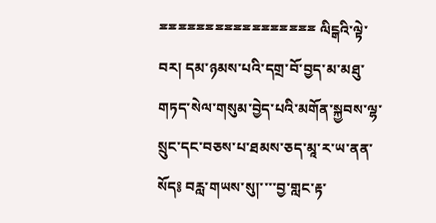ྈྈྈྈྈྈྈྈྈྈྈྈྈྈྈྈྈ ལིངྒའི་ལྟེ་བར། དམ་ཉམས་པའི་དགྲ་བོ་བྱད་མ་མཐུ་གཏད་སེལ་གསུམ་བྱེད་པའི་མགོན་སྐྱབས་ལྷ་སྲུང་དང་བཅས་པ་ཐམས་ཅད་མཱ་ར་ཡ་ནན་སོད༔ བརླ་གཡས་སུ།་་་་བྱ་གླང་རྟ་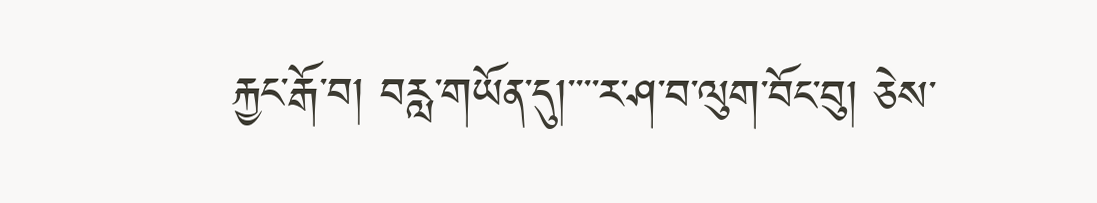རྐྱང་རྒོ་བ། བརླ་གཡོན་དུ།་་་་ར་ཤ་བ་ལུག་བོང་བུ། ཅེས་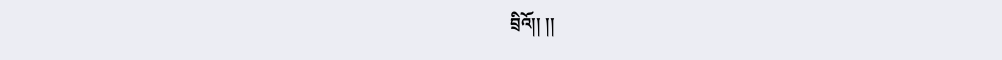བྲིའོ།། །།